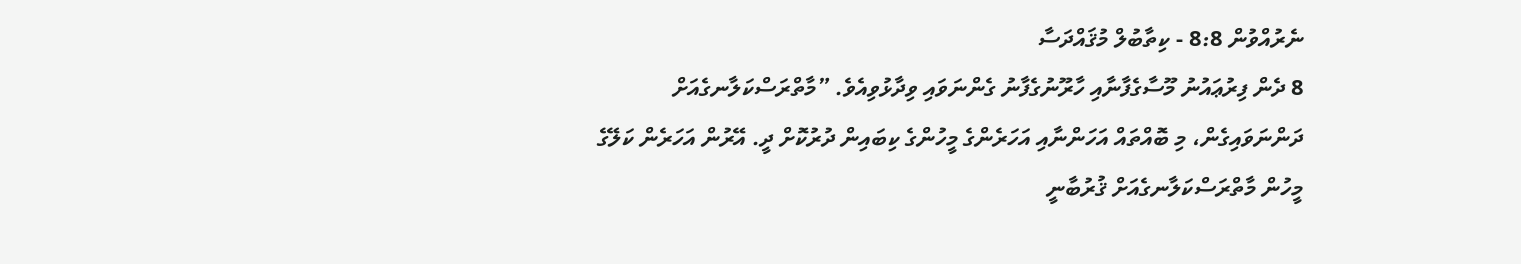ނެރުއްވުން 8:8 - ކިތާބުލް މުޤައްދަސާ
8 ދެން ފިރުޢައުނު މޫސާގެފާނާއި ހާރޫނުގެފާނު ގެންނަވައި ވިދާޅުވިއެވެ. ”މާތްރަސްކަލާނގެއަށް ދަންނަވައިގެން، މި ބޮއްތައް އަހަންނާއި އަހަރެންގެ މީހުންގެ ކިބައިން ދުރުކޮށް ދީ. އޭރުން އަހަރެން ކަލޭގެ މީހުން މާތްރަސްކަލާނގެއަށް ޤުރުބާނީ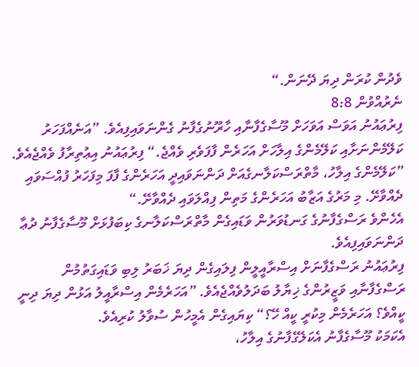ވެދުން ކުރަން ދިޔަ ދޭނަން.“
ނެރުއްވުން 8:8
ފިރުޢައުނު އަވަސް އަވަހަށް މޫސާގެފާނާއި ހާރޫނުގެފާނު ގެންނަވައިފިއެވެ. ”އަނެއްފަހަރު ކަލޭމެންނަށާއި ކަލޭމެންގެ އިލާހަށް އަހަރެން ފާފަވެރި ވެއްޖެ.“ ފިރުޢައުނު އިޢުތިރާފު ވެއްޖެއެވެ.
”ކަލޭމެންގެ އިލާހު، މާތްރަސްކަލާނގެއަށް ދަންނަވައިދީ އަހަރެންގެ ފާފަ މިފަހަރު ފުއްސަވައި ދެއްވާށޭ. މި މަރުގެ އަޒާބު އަހަރެންގެ މަތިން ފިއްލަވައި ދެއްވާށޭ.“
އެހެންވެ ރަސްގެފާނުގެ ގަނޑުވަރުން ވަޑައިގެން މާތްރަސްކަލާނގެ ކިބަފުޅަށް މޫސާގެފާނު ދުޢާ ދަންނަވައިފިއެވެ.
ފިރުޢައުނު ރަސްގެފާނަށް އިސްރާއީލީން ފިލައިގެން ދިޔަ ޚަބަރު ލިބި ވަޑައިގަތުމުން ރަސްގެފާނާއި ވަޒީރުންގެ ޚިޔާލު ބަދަލުވެއްޖެއެވެ. ”އަހަރެމެން އިސްރާއީލު އަޅުން ދިޔަ ދިނީ ކީއްވެ؟ އަހަރެމެން މިކުރީ ކީއް ހޭ؟“ ކިޔައިގެން އެމީހުން ސުވާލު ކުރިއެވެ.
އެކަމަކު މޫސާގެފާނު އެކަލޭގެފާނުގެ އިލާހު،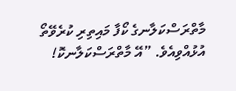މާތްރަސްކަލާނގެ ކޯފާ މައިތިރި ކުރެވޭތޯ އުޅުއްވިއެވެ. ”އޭ މާތްރަސްކަލާނކޮ!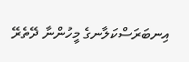އިނބަރަސްކަލާނގެ މީހުންނާ ދޭތެރޭ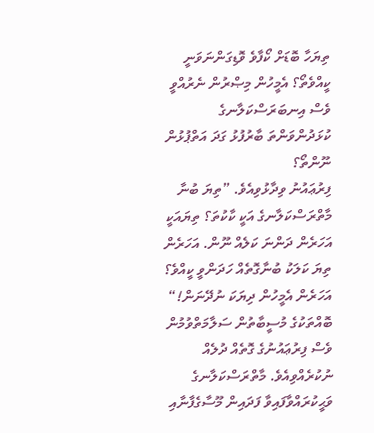ތިޔަހާ ބޮޑަށް ކޯފާވެ ވޮޑިގަންނަވަނީ ކީއްވެތޯ؟ އެމީހުން މިޞްރުން ނެރުއްވީ ވެސް އިނބަރަސްކަލާނގެ ކުޅަދުންވަންތަ ބާރުފުޅު ގަދަ އަތްޕުޅުން ނޫންތޯ؟
ފިރުޢައުނު ވިދާޅުވިއެވެ. ”ތިޔަ ބުނާ މާތްރަސްކަލާނގެ އަކީ ކާކުތަ؟ ތިޔައަކީ އަހަރެން ދަންނަ ކަލެއް ނޫން. އަހަރެން ތިޔަ ކަލަކު ބުނާގޮތެއް ހަދަންވީ ކީއްވެ؟ އަހަރެން އެމީހުން ދިޔަކަ ނުދޭނަން!“
ބޮއްތަކުގެ މުސީބާތުން ސަލާމަތްވުމުން ވެސް ފިރުޢައުނުގެ ގޮތެއް ދުލެއް ނުކުރެއްވިއެވެ. މާތްރަސްކަލާނގެ ވަޙީކުރައްވާފައިވާ ފަދައިން މޫސާގެފާނާއި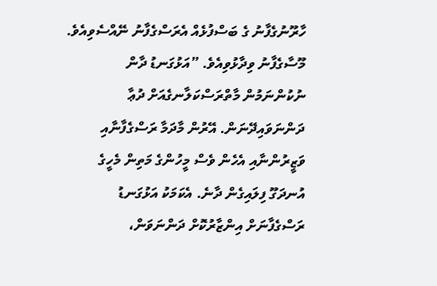ހާރޫނުގެފާނު ގެ ބަސްފުޅެއް އެރަސްގެފާނު ނޭއްސެވިއެވެ.
މޫސާގެފާނު ވިދާޅުވިއެވެ. ”އަޅުގަނޑު ދާން ނުކުންނަމުން މާތްރަސްކަލާނގެއަށް ދުޢާ ދަންނަވައިދޭނަން. އޭރުން މާދަމާ ރަސްގެފާނާއި ވަޒީރުންނާއި އެހެން ވެސް މީހުންގެ މަތިން މެހީގެ އުނދަގޫ ފިލައިގެން ދާނެ. އެކަމަކު އަޅުގަނޑު ރަސްގެފާނަށް އިންޒާރުކޮށް ދަންނަވަން،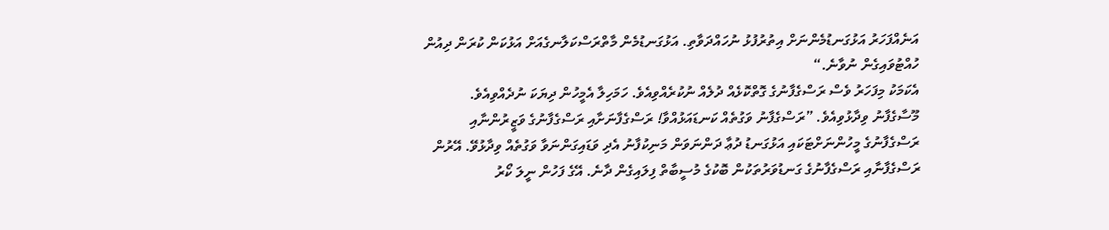އަނެއްފަހަރު އަޅުގަނޑުމެންނަށް އިތުރުފުޅު ނުހައްދަވާތި. އަޅުގަނޑުމެން މާތްރަސްކަލާނގެއަށް އަޅުކަން ކުރަން ދިއުން ހުއްޓުވައިގެން ނުވާނެ.“
އެކަމަކު މިފަހަރު ވެސް ރަސްގެފާނުގެ ގޮތްކޮޅެއް ދުލެއް ނުކުރެއްވިއެވެ. ހަމަހިލާ އެމީހުން ދިޔަކަ ނުދެއްވިއެވެ.
މޫސާގެފާނު ވިދާޅުވިއެވެ. ”ރަސްގެފާނު ވަގުތެއް ކަނޑައަޅުއްވާ! ރަސްގެފާނަށާއި ރަސްގެފާނުގެ ވަޒީރުންނާއި ރަސްގެފާނުގެ މީހުންނަށްޓަކައި އަޅުގަނޑު ދުޢާ ދަންނަވަން މަނިކުފާނު އެދި ވަޑައިގަންނަވާ ވަގުތެއް ވިދާޅުވޭ. އޭރުން ރަސްގެފާނާއި ރަސްގެފާނުގެ ގަނޑުވަރުތަކުން ބޮކުގެ މުސީބާތް ފިލައިގެން ދާނެ. އޭގެ ފަހުން ނީލަ ކޯރު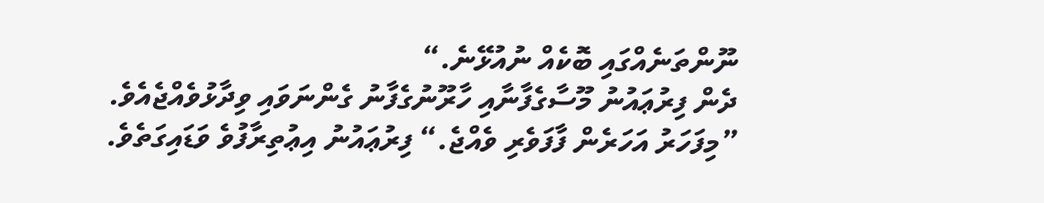ނޫންތަނެއްގައި ބޮކެއް ނުއުޅޭނެ.“
ދެން ފިރުޢައުނު މޫސާގެފާނާއި ހާރޫނުގެފާނު ގެންނަވައި ވިދާޅުވެއްޖެއެވެ. ”މިފަހަރު އަހަރެން ފާފަވެރި ވެއްޖެ.“ ފިރުޢައުނު އިޢުތިރާފުވެ ވަޑައިގަތެވެ.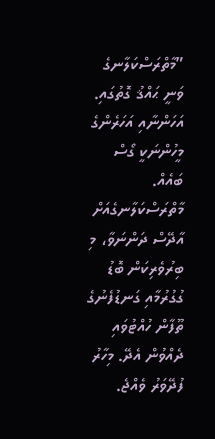”މާތްރަސްކަލާނގެ ވަނީ ޙައްޤު ގޮތުގައި. އަހަންނާއި އަހަރެންގެ މީހުންނަކީ ގޯސް ބައެއް.
މާތްރަސްކަލާނގެއަށް އާދޭސް ދަންނަވާ، މި ބިރުވެރިކަން ބޮޑު ގުގުރުމާއި ގަނޑުފެނުގެ ތޫފާން ހުއްޓުވައި ދެއްވުން އެދޭ. މިހާރު ފުދޭވަރު ވެއްޖެ.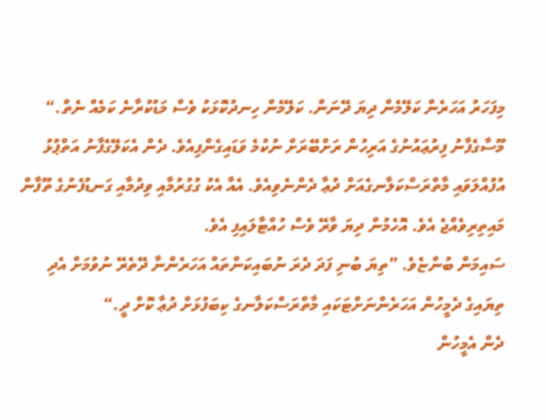މިފަހަރު އަހަރެން ކަލޭމެން ދިޔަ ދޭނަން. ކަލޭމެން ހިނދުކޮޅަކު ވެސް މަޑުކުރާނެ ކަމެއް ނެތް.“
މޫސާގެފާނު ފިރުޢައުނުގެ އަރިހުން ރަށްބޭރަށް ނުކުމެ ވަޑައިގެންފިއެވެ. ދެން އެކަލޭގެފާނު އަތްޕުޅު އުފުއްލަވައި މާތްރަސްކަލާނގެއަށް ދުޢާ ދެންނެވިއެވެ. އެއާ އެކު ގުގުރުމާއި ވިދުމާއި ގަނޑުފެނުގެ ތޫފާން މައިތިރިވެއްޖެ އެވެ. އޮހެމުން ދިޔަ ވާރޭ ވެސް ހުއްޓާލައިފި އެވެ.
ސައިމަން ބުންޏެވެ. ”ތިޔަ ބުނި ފަދަ ދެރަ ނުބައިކަންތައް އަހަރެންނާ ދޭތެރޭ ނުވުމަށް އެދި ތިޔައިގެ ދެމީހުން އަހަރެންނަށްޓަކައި މާތްރަސްކަލާނގެ ކިބަފުޅަށް ދުޢާ ކޮށް ދީ.“
ދެން އެމީހުން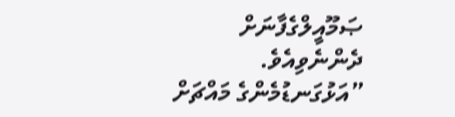ޞަމޫއީލްގެފާނަށް ދެންނެވިއެވެ. ”އަޅުގަނޑުމެންގެ މައްޗަށް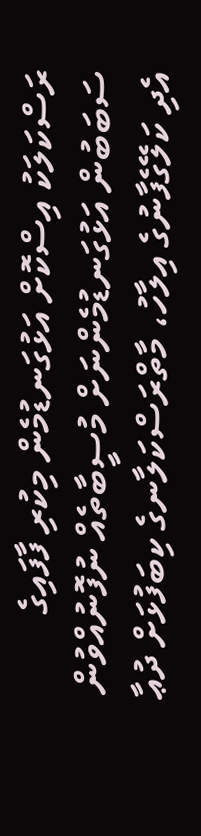ރަސްކަލަކު އިސްކޮށް އަޅުގަނޑުމެން މިކުރި ފާފައިގެ ސަބަބުން އަޅުގަނޑުމެންނަށް މުސީބާތެއް ނުފޮނުއްވުން އެދި ކަލޭގެފާނުގެ އިލާހު، މާތްރަސްކަލާނގެ ކިބަފުޅަށް ދުޢާ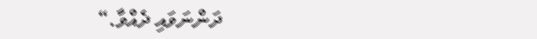ދަންނަވައި ދެއްވާ.“